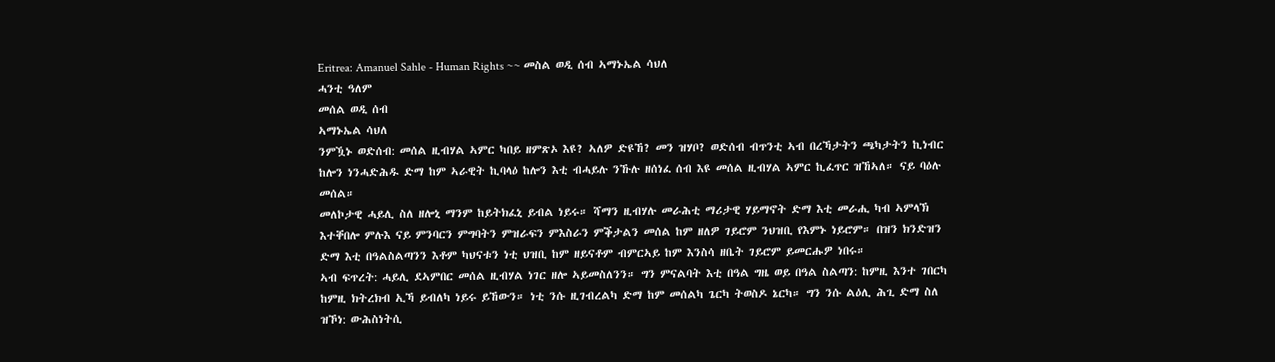Eritrea: Amanuel Sahle - Human Rights ~~ መስል ወዲ ሰብ ኣማኑኤል ሳህለ
ሓንቲ ዓለም
መሰል ወዲ ሰብ
ኣማኑኤል ሳህለ
ንምዃኑ ወድሰብ: መሰል ዚብሃል ኣምር ካበይ ዘምጽኦ እዩ? ኣለዎ ድዩኸ? መን ዝሃቦ? ወድሰብ ብጥንቲ ኣብ በረኻታትን ጫካታትን ኪነብር ከሎን ነንሓድሕዱ ድማ ከም ኣራዊት ኪባላዕ ከሎን እቲ ብሓይሉ ንኹሉ ዘሰነፈ ሰብ እዩ መሰል ዚብሃል ኣምር ኪፈጥር ዝኸኣለ። ናይ ባዕሉ መሰል።
መለኮታዊ ሓይሊ ስለ ዘሎኒ ማንም ከይትክፈኒ ይብል ነይሩ። ሻማን ዚብሃሉ መራሕቲ ማሪታዊ ሃይማኖት ድማ እቲ መራሒ ካብ ኣምላኽ እተቐበሎ ምሉእ ናይ ምንባርን ምግባትን ምዝራፍን ምእስራን ምቕታልን መሰል ከም ዘለዎ ገይሮም ንህዝቢ የእምኑ ነይሮም። በዝን ክንድዝን ድማ እቲ በዓልስልጣንን እቶም ካህናቱን ነቲ ህዝቢ ከም ዘይናቶም ብምርኣይ ከም እንስሳ ዘቤት ገይሮም ይመርሑዎ ነበሩ።
ኣብ ፍጥረት: ሓይሊ ደኣምበር መሰል ዚብሃል ነገር ዘሎ ኣይመስለንን። ግን ምናልባት እቲ በዓል ግዜ ወይ በዓል ስልጣን: ከምዚ እንተ ገበርካ ከምዚ ክትረክብ ኢኻ ይብለካ ነይሩ ይኸውን። ነቲ ንሱ ዚገብረልካ ድማ ከም መሰልካ ጌርካ ትወስዶ ኔርካ። ግን ንሱ ልዕሊ ሕጊ ድማ ስለ ዝኾነ: ውሕስነትሲ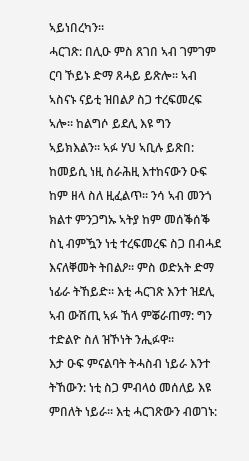ኣይነበረካን።
ሓርገጽ: በሊዑ ምስ ጸገበ ኣብ ገምገም ርባ ኾይኑ ድማ ጸሓይ ይጽሎ። ኣብ ኣስናኑ ናይቲ ዝበልዖ ስጋ ተረፍመረፍ ኣሎ። ከልግሶ ይደሊ እዩ ግን ኣይክእልን። ኣፉ ሃህ ኣቢሉ ይጽበ: ከመይሲ ነዚ ስራሕዚ እተከናውን ዑፍ ከም ዘላ ስለ ዚፈልጥ። ንሳ ኣብ መንጎ ክልተ ምንጋግኡ ኣትያ ከም መሰቕሰቕ ስኒ ብምዃን ነቲ ተረፍመረፍ ስጋ በብሓደ እናለቐመት ትበልዖ። ምስ ወድአት ድማ ነፊራ ትኸይድ። እቲ ሓርገጽ እንተ ዝደሊ ኣብ ውሽጢ ኣፉ ኸላ ምቖራጠማ: ግን ተድልዮ ስለ ዝኾነት ንሒፉዋ።
እታ ዑፍ ምናልባት ትሓስብ ነይራ እንተ ትኸውን: ነቲ ስጋ ምብላዕ መሰለይ እዩ ምበለት ነይራ። እቲ ሓርገጽውን ብወገኑ: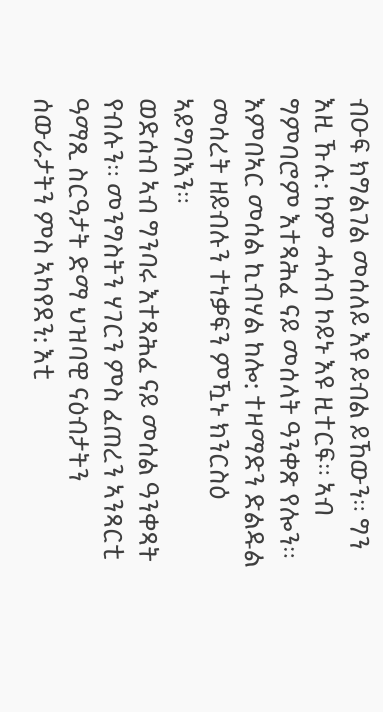ብዑፍ ክግልገል መሰለይ እዩ ይብል ይኸውን። ግን እዚ ኹሉ: ከም ሓሳብ ኮይኑ እዩ ዚተርፍ። ኣብ ግምባሮም እተጻሕፈ ናይ መሰላት ዓንቀጽ የሎን። እምበኣር መሰል ኪብሃል ከሎ: ተዛማድን ድልዱል መሰረት ዘይብሉን ተነቃፍን ምዃኑ ክንርስዕ ኣይግባእን።
ወድሰብ ኣብ ግንባሩ እተጻሕፈ ናይ መሰል ዓንቀጻት የብሉን። መንግስትን ሃገርን ምስ ፈጠረን ኣንጻርቲ ዓማጺ ስርዓታት ድማ ህዝባዊ ናዕብታትን ሰውራታትን ምስ ኣካየደን: እቲ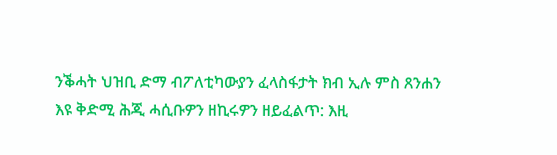ንቕሓት ህዝቢ ድማ ብፖለቲካውያን ፈላስፋታት ክብ ኢሉ ምስ ጸንሐን እዩ ቅድሚ ሕጂ ሓሲቡዎን ዘኪሩዎን ዘይፈልጥ: እዚ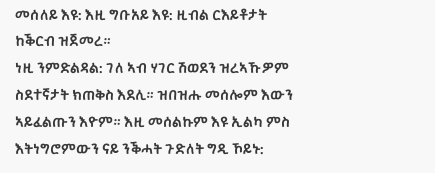መሰለይ እዩ: እዚ ግቡአይ እዩ: ዚብል ርእይቶታት ከቕርብ ዝጀመረ።
ነዚ ንምድልዳል: ገለ ኣብ ሃገር ሽወደን ዝረኣኹዎም ስደተኛታት ክጠቅስ እደሊ። ዝበዝሑ መሰሎም እውን ኣይፈልጡን እዮም። እዚ መሰልኩም እዩ ኢልካ ምስ እትነግሮምውን ናይ ንቕሓት ጉድለት ግዲ ኾይኑ: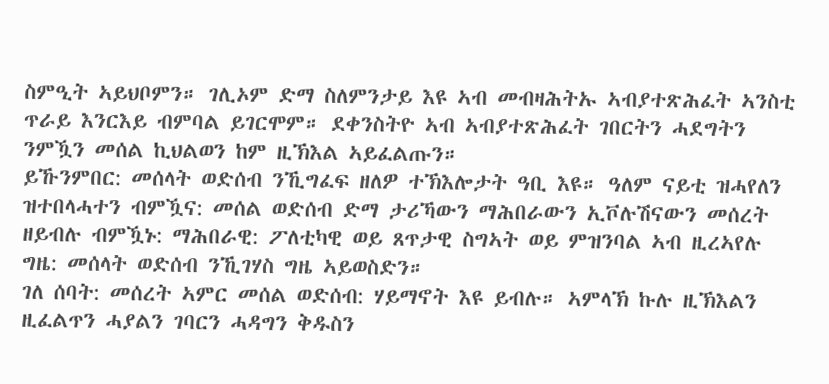ስምዒት ኣይህቦምን። ገሊኦም ድማ ስለምንታይ እዩ ኣብ መብዛሕትኡ ኣብያተጽሕፈት ኣንስቲ ጥራይ እንርእይ ብምባል ይገርሞም። ደቀንስትዮ ኣብ ኣብያተጽሕፈት ገበርትን ሓደግትን ንምዃን መሰል ኪህልወን ከም ዚኽእል ኣይፈልጡን።
ይኹንምበር: መሰላት ወድሰብ ንኺግፈፍ ዘለዎ ተኽእሎታት ዓቢ እዩ። ዓለም ናይቲ ዝሓየለን ዝተበላሓተን ብምዃና: መሰል ወድሰብ ድማ ታሪኻውን ማሕበራውን ኢቮሉሽናውን መሰረት ዘይብሉ ብምዃኑ: ማሕበራዊ: ፖለቲካዊ ወይ ጸጥታዊ ስግኣት ወይ ምዝንባል ኣብ ዚረኣየሉ ግዜ: መሰላት ወድሰብ ንኺገሃስ ግዜ ኣይወስድን።
ገለ ሰባት: መሰረት ኣምር መሰል ወድሰብ: ሃይማኖት እዩ ይብሉ። ኣምላኽ ኩሉ ዚኽእልን ዚፈልጥን ሓያልን ገባርን ሓዳግን ቅዱስን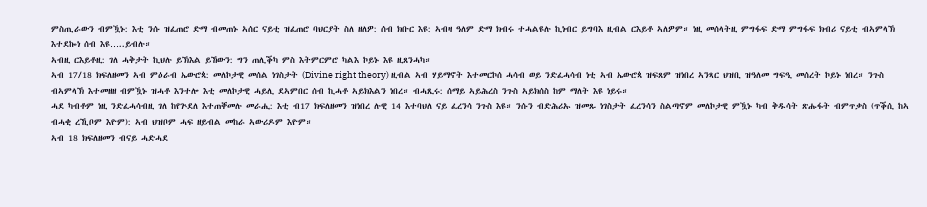ምስጢራውን ብምዃኑ: እቲ ንሱ ዝፈጠሮ ድማ ብመጠኑ ኣሰር ናይቲ ዝፈጠሮ ባህርያት ስለ ዘለዎ: ሰብ ክቡር እዩ: ኣብዛ ዓለም ድማ ክብሩ ተሓልዩሉ ኪነብር ይግባእ ዚብል ርእይቶ ኣለዎም። ነዚ መሰላትዚ ምግፋፍ ድማ ምግፋፍ ክብሪ ናይቲ ብኣምላኽ እተደኰነ ሰብ እዩ…..ይብሉ።
ኣብዚ ርእይቶዚ: ገለ ሓቅታት ኪህሉ ይኽእል ይኸውን: ግን ጠሊቕካ ምስ እትምርምሮ ካልእ ኮይኑ እዩ ዚጸንሓካ።
ኣብ 17/18 ክፍለዘመን ኣብ ምዕራብ ኤውሮጳ: መለኮታዊ መሰል ነገስታት (Divine right theory) ዚብል ኣብ ሃይማኖት እተመርኮሰ ሓሳብ ወይ ንድፈሓሳብ ነቲ ኣብ ኤውሮጳ ዝፍጸም ዝነበረ ኣንጻር ህዝቢ ዝዓለመ ግፍዒ መሰረት ኮይኑ ነበረ። ንጉስ ብኣምላኽ እተመዘዘ ብምዃኑ ዝሓቶ እንተሎ እቲ መለኮታዊ ሓይሊ ደኣምበር ሰብ ኪሓቶ ኣይክእልን ነበረ። ብሓጺሩ: ሰማይ ኣይሕረስ ንጉስ ኣይክሰስ ከም ማለት እዩ ነይሩ።
ሓደ ካብቶም ነዚ ንድፈሓሳብዚ ገለ ከየጕደለ እተጠቐመሉ መራሒ: እቲ ብ17 ክፍለዘመን ዝነበረ ሉዊ 14 እተባህለ ናይ ፈረንሳ ንጉስ እዩ። ንሱን ብድሕሪኡ ዝመጹ ነገስታት ፈረንሳን ስልጣኖም መለኮታዊ ምዃኑ ካብ ቅዱሳት ጽሑፋት ብምጥቃስ (ጥቕሲ ከኣ ብሓቂ ረኺቦም እዮም): ኣብ ህዝቦም ሓፍ ዘይብል መከራ ኣውሪዶም እዮም።
ኣብ 18 ክፍለዘመን ብናይ ሓድሓደ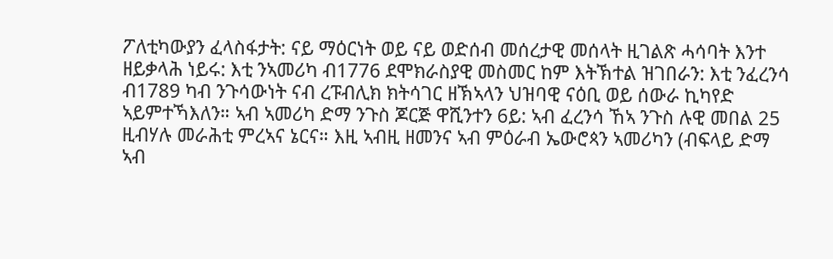ፖለቲካውያን ፈላስፋታት: ናይ ማዕርነት ወይ ናይ ወድሰብ መሰረታዊ መሰላት ዚገልጽ ሓሳባት እንተ ዘይቃላሕ ነይሩ: እቲ ንኣመሪካ ብ1776 ደሞክራስያዊ መስመር ከም እትኽተል ዝገበራን: እቲ ንፈረንሳ ብ1789 ካብ ንጉሳውነት ናብ ረፑብሊክ ክትሳገር ዘኽኣላን ህዝባዊ ናዕቢ ወይ ሰውራ ኪካየድ ኣይምተኻእለን። ኣብ ኣመሪካ ድማ ንጉስ ጆርጅ ዋሺንተን 6ይ: ኣብ ፈረንሳ ኸኣ ንጉስ ሉዊ መበል 25 ዚብሃሉ መራሕቲ ምረኣና ኔርና። እዚ ኣብዚ ዘመንና ኣብ ምዕራብ ኤውሮጳን ኣመሪካን (ብፍላይ ድማ ኣብ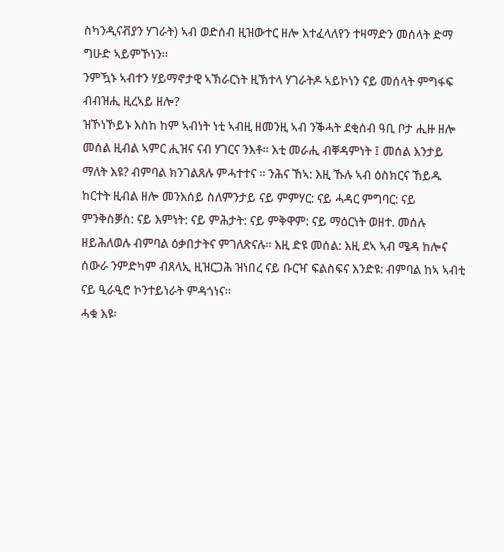ስካንዲናቭያን ሃገራት) ኣብ ወድሰብ ዚዝውተር ዘሎ እተፈላለየን ተዛማድን መሰላት ድማ ግሁድ ኣይምኾነን።
ንምዃኑ ኣብተን ሃይማኖታዊ ኣኽራርነት ዚኽተላ ሃገራትዶ ኣይኮነን ናይ መሰላት ምግፋፍ ብብዝሒ ዚረኣይ ዘሎ?
ዝኾነኾይኑ እስከ ከም ኣብነት ነቲ ኣብዚ ዘመንዚ ኣብ ንቕሓት ደቂሰብ ዓቢ ቦታ ሒዙ ዘሎ መሰል ዚብል ኣምር ሒዝና ናብ ሃገርና ንእቶ። እቲ መራሒ ብቐዳምነት ፤ መሰል እንታይ ማለት እዩ? ብምባል ክንገልጸሉ ምሓተተና ። ንሕና ኸኣ: እዚ ኹሉ ኣብ ዕስክርና ኸይዱ ከርተት ዚብል ዘሎ መንእሰይ ስለምንታይ ናይ ምምሃር: ናይ ሓዳር ምግባር: ናይ ምንቅስቓስ: ናይ እምነት: ናይ ምሕታት: ናይ ምቅዋም: ናይ ማዕርነት ወዘተ. መሰሉ ዘይሕለወሉ ብምባል ዕቃበታትና ምገለጽናሉ። እዚ ድዩ መሰል: እዚ ደኣ ኣብ ሜዳ ከሎና ሰውራ ንምድካም ብጸላኢ ዚዝርጋሕ ዝነበረ ናይ ቡርዣ ፍልስፍና እንድዩ: ብምባል ከኣ ኣብቲ ናይ ዒራዒሮ ኮንተይነራት ምዳጎነና።
ሓቁ እዩ፡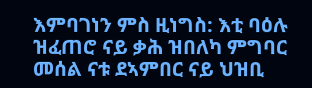እምባገነን ምስ ዚነግስ: እቲ ባዕሉ ዝፈጠሮ ናይ ቃሕ ዝበለካ ምግባር መሰል ናቱ ደኣምበር ናይ ህዝቢ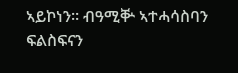ኣይኮነን። ብዓሚቝ ኣተሓሳስባን ፍልስፍናን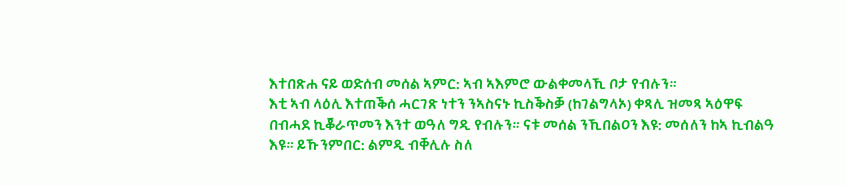እተበጽሐ ናይ ወድሰብ መሰል ኣምር: ኣብ ኣእምሮ ውልቀመላኺ ቦታ የብሉን።
እቲ ኣብ ላዕሊ እተጠቕሰ ሓርገጽ ነተን ንኣስናኑ ኪስቕስቓ (ከገልግላኦ) ቀጻሊ ዝመጻ ኣዕዋፍ በብሓደ ኪቖራጥመን እንተ ወዓለ ግዲ የብሉን። ናቱ መሰል ንኺበልዐን እዩ: መሰለን ከኣ ኪብልዓ እዩ። ይኹንምበር: ልምዲ ብቐሊሉ ስለ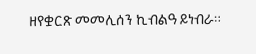ዘየቋርጽ መመሊሰን ኪብልዓ ይነብራ።